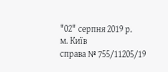"02" серпня 2019 р.
м. Київ
справа № 755/11205/19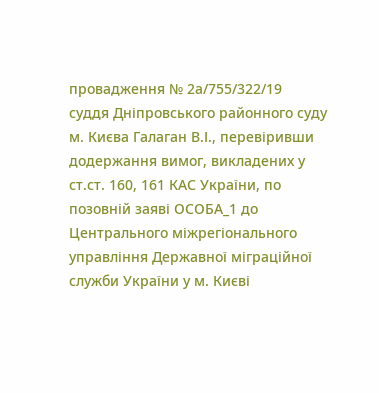провадження № 2а/755/322/19
суддя Дніпровського районного суду м. Києва Галаган В.І., перевіривши додержання вимог, викладених у ст.ст. 160, 161 КАС України, по позовній заяві ОСОБА_1 до Центрального міжрегіонального управління Державної міграційної служби України у м. Києві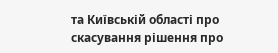та Київській області про скасування рішення про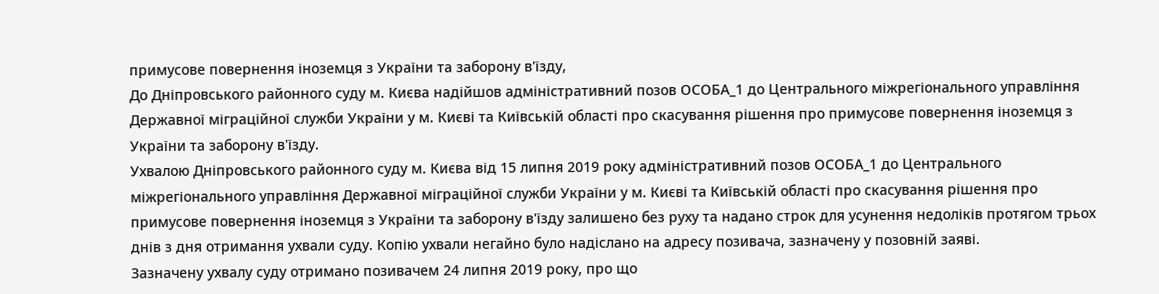примусове повернення іноземця з України та заборону в'їзду,
До Дніпровського районного суду м. Києва надійшов адміністративний позов ОСОБА_1 до Центрального міжрегіонального управління Державної міграційної служби України у м. Києві та Київській області про скасування рішення про примусове повернення іноземця з України та заборону в'їзду.
Ухвалою Дніпровського районного суду м. Києва від 15 липня 2019 року адміністративний позов ОСОБА_1 до Центрального міжрегіонального управління Державної міграційної служби України у м. Києві та Київській області про скасування рішення про примусове повернення іноземця з України та заборону в'їзду залишено без руху та надано строк для усунення недоліків протягом трьох днів з дня отримання ухвали суду. Копію ухвали негайно було надіслано на адресу позивача, зазначену у позовній заяві.
Зазначену ухвалу суду отримано позивачем 24 липня 2019 року, про що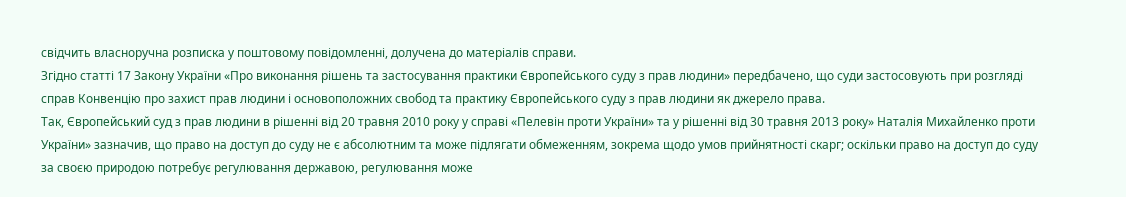свідчить власноручна розписка у поштовому повідомленні, долучена до матеріалів справи.
Згідно статті 17 Закону України «Про виконання рішень та застосування практики Європейського суду з прав людини» передбачено, що суди застосовують при розгляді справ Конвенцію про захист прав людини і основоположних свобод та практику Європейського суду з прав людини як джерело права.
Так, Європейський суд з прав людини в рішенні від 20 травня 2010 року у справі «Пелевін проти України» та у рішенні від 30 травня 2013 року» Наталія Михайленко проти України» зазначив, що право на доступ до суду не є абсолютним та може підлягати обмеженням, зокрема щодо умов прийнятності скарг; оскільки право на доступ до суду за своєю природою потребує регулювання державою, регулювання може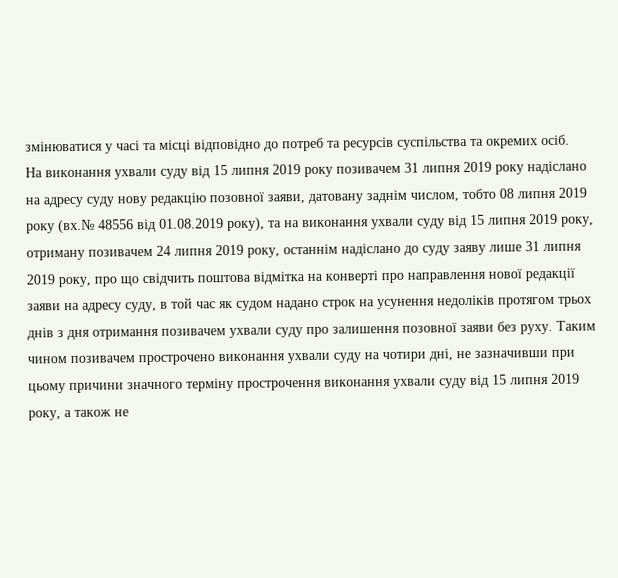змінюватися у часі та місці відповідно до потреб та ресурсів суспільства та окремих осіб.
На виконання ухвали суду від 15 липня 2019 року позивачем 31 липня 2019 року надіслано на адресу суду нову редакцію позовної заяви, датовану заднім числом, тобто 08 липня 2019 року (вх.№ 48556 від 01.08.2019 року), та на виконання ухвали суду від 15 липня 2019 року, отриману позивачем 24 липня 2019 року, останнім надіслано до суду заяву лише 31 липня 2019 року, про що свідчить поштова відмітка на конверті про направлення нової редакції заяви на адресу суду, в той час як судом надано строк на усунення недоліків протягом трьох днів з дня отримання позивачем ухвали суду про залишення позовної заяви без руху. Таким чином позивачем прострочено виконання ухвали суду на чотири дні, не зазначивши при цьому причини значного терміну прострочення виконання ухвали суду від 15 липня 2019 року, а також не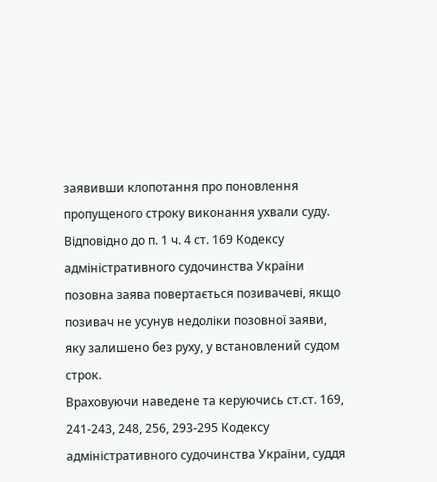заявивши клопотання про поновлення пропущеного строку виконання ухвали суду.
Відповідно до п. 1 ч. 4 ст. 169 Кодексу адміністративного судочинства України позовна заява повертається позивачеві, якщо позивач не усунув недоліки позовної заяви, яку залишено без руху, у встановлений судом строк.
Враховуючи наведене та керуючись ст.ст. 169, 241-243, 248, 256, 293-295 Кодексу адміністративного судочинства України, суддя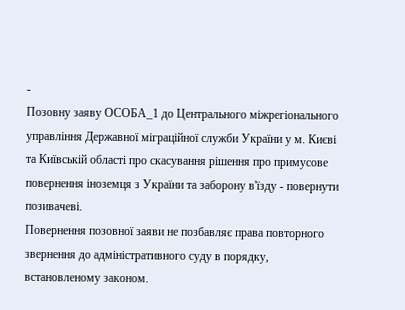-
Позовну заяву ОСОБА_1 до Центрального міжрегіонального управління Державної міграційної служби України у м. Києві та Київській області про скасування рішення про примусове повернення іноземця з України та заборону в'їзду - повернути позивачеві.
Повернення позовної заяви не позбавляє права повторного звернення до адміністративного суду в порядку, встановленому законом.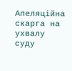Апеляційна скарга на ухвалу суду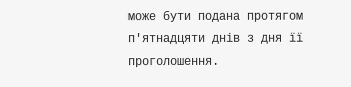може бути подана протягом п'ятнадцяти днів з дня її проголошення.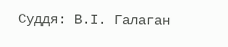Суддя: В.І. Галаган